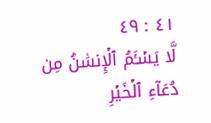٤١ : ٤٩
لَّا يَسۡـَٔمُ ٱلۡإِنسَٰنُ مِن دُعَآءِ ٱلۡخَيۡرِ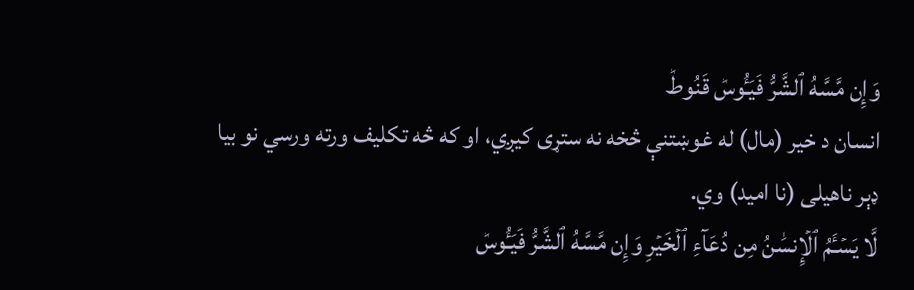وَإِن مَّسَّهُ ٱلشَّرُّ فَيَـُٔوسٞ قَنُوطٞ
انسان د خير (مال) له غوښتنې څخه نه ستړى كيږي، او كه څه تكليف ورته ورسي نو بيا ډېر ناهيلى (نا اميد) وي.
لَّا يَسۡـَٔمُ ٱلۡإِنسَٰنُ مِن دُعَآءِ ٱلۡخَيۡرِ وَإِن مَّسَّهُ ٱلشَّرُّ فَيَـُٔوسٞ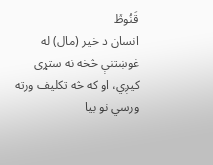قَنُوطٞ
انسان د خير (مال) له غوښتنې څخه نه ستړى كيږي، او كه څه تكليف ورته ورسي نو بيا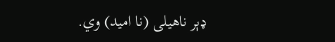ډېر ناهيلى (نا اميد) وي.